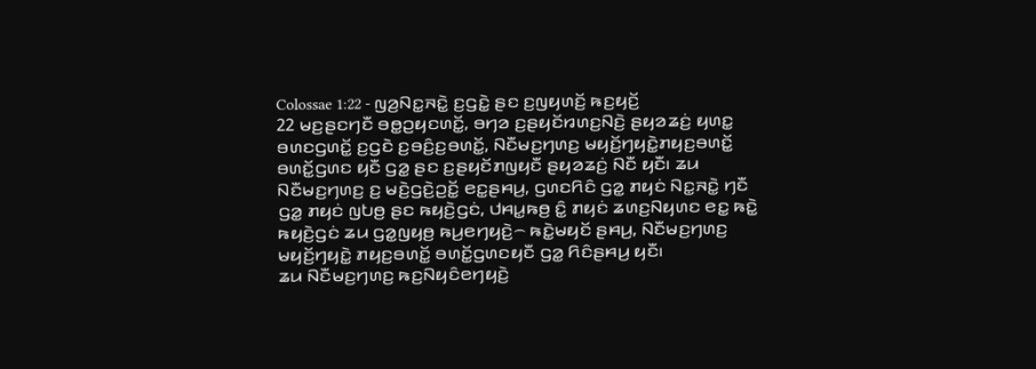Colossae 1:22 - ꤜꤤ꤬ꤡꤢ꤭ꤏꤢꤧ꤭ ꤢ꤬ꤞꤢꤧ꤭ ꤔꤢ ꤢ꤬ꤜꤟꤛꤢꤩ꤬ ꤒꤢ꤬ꤟꤢꤩ꤬
22 ꤗꤢ꤬ꤔꤢꤚꤢꤪ ꤋꤥ꤭ꤑꤟꤢꤛꤢꤩ꤭, ꤋꤚꤤ ꤢ꤬ꤔꤟꤢꤩꤙꤛꤢ꤬ꤡꤢꤧ꤬ ꤔꤟꤤꤘꤢꤦ꤬ ꤟꤛꤢ꤭ ꤋꤛꤢꤞꤛꤢꤩ꤭ ꤢ꤬ꤞꤢꤧ ꤢ꤬ꤋꤢꤨ꤬ꤢ꤬ꤋꤛꤢꤩ꤭, ꤡꤢꤪꤗꤢ꤬ꤚꤛꤢ꤬ ꤗꤟꤢꤩ꤬ꤚꤟꤢꤧ꤭ꤊꤟꤢ꤬ꤋꤛꤢꤩ꤭ ꤋꤛꤢꤩ꤭ꤞꤛꤢ ꤟꤢꤪ ꤞꤤ꤭ ꤔꤢ ꤢ꤬ꤔꤟꤢꤩꤊꤜꤟꤢꤪ ꤔꤟꤤꤘꤢꤦ꤬ ꤡꤢꤪ ꤟꤢꤪ꤯ ꤘꤣ ꤡꤢꤪꤗꤢ꤬ꤚꤛꤢ꤬ ꤢ꤬ ꤗꤢꤧ꤬ꤞꤢꤧ꤬ꤑꤢꤩ꤭ ꤕꤢ꤭ꤔꤌꤣ꤬, ꤞꤛꤢꤖꤢꤨ ꤞꤤ꤭ ꤊꤟꤢꤦ ꤡꤢ꤭ꤏꤢꤧ꤭ ꤚꤢꤪ ꤞꤤ꤭ ꤊꤟꤢꤦ ꤜꤝꤥ꤬ ꤔꤢ ꤒꤟꤢꤧ꤬ꤞꤢꤦ, ꤓꤌꤣ꤭ꤒꤥ꤬ ꤢꤨ꤭ ꤊꤟꤢꤦ ꤘꤛꤢ꤬ꤡꤟꤛꤢ ꤕꤢ꤭ ꤒꤢꤧ꤭ ꤒꤟꤢꤧ꤬ꤞꤢꤦ ꤘꤣ ꤞꤤ꤭ꤜꤟꤥ꤬ ꤒꤣ꤬ꤕꤚꤟꤢꤧ꤬꤮ ꤒꤢꤧ꤭ꤗꤟꤢꤩ ꤔꤌꤣ꤬, ꤡꤢꤪꤗꤢ꤬ꤚꤛꤢ꤬ ꤗꤟꤢꤩ꤬ꤚꤟꤢꤧ꤭ ꤊꤟꤢ꤬ꤋꤛꤢꤩ꤭ ꤋꤛꤢꤩ꤭ꤞꤛꤢꤟꤢꤪ ꤞꤤ꤭ ꤖꤢꤨꤔꤌꤣ꤬ ꤟꤢꤪ꤯
ꤘꤣ ꤡꤢꤪꤗꤢ꤬ꤚꤛꤢ꤬ ꤒꤢ꤬ꤡꤟꤢꤨꤕꤚꤟꤢꤧ꤬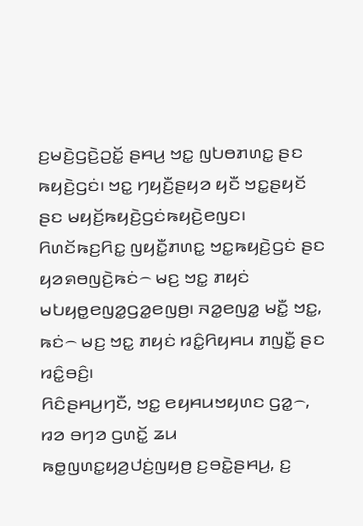ꤢ꤬ꤗꤢꤧ꤬ꤞꤢꤧ꤬ꤑꤢꤩ꤭ ꤔꤌꤣ꤬ ꤠꤢ꤭ ꤜꤝꤥꤊꤛꤢ꤭ ꤔꤢ ꤒꤟꤢꤧ꤬ꤞꤢꤦ꤯ ꤠꤢ꤭ ꤚꤟꤢꤪ꤬ꤔꤟꤤ ꤟꤢꤪ ꤠꤢ꤭ꤔꤟꤢꤩ ꤔꤢ ꤗꤟꤢꤩ꤬ꤒꤟꤢꤧ꤬ꤞꤢꤦꤒꤟꤢꤧ꤬ꤕꤜꤢ꤯
ꤖꤛꤢꤩꤒꤢ꤬ꤖꤢ꤭ ꤜꤟꤢꤪ꤭ꤊꤛꤢ꤭ ꤠꤢ꤭ꤒꤟꤢꤧ꤬ꤞꤢꤦ ꤔꤢ ꤟꤤꤎꤥꤜꤢꤧ꤬ꤒꤢꤦ꤮ ꤗꤢ꤬ ꤠꤢ꤭ ꤊꤟꤢꤦ ꤗꤝꤟꤥ꤭ꤕꤜꤤ꤭ꤞꤤ꤭ꤕꤜꤥ꤬꤯ ꤏꤤ꤭ꤕꤜꤤ꤭ ꤗꤢꤪ꤭ ꤠꤢ꤭, ꤒꤢꤦ꤮ ꤗꤢ꤬ ꤠꤢ꤭ ꤊꤟꤢꤦ ꤙꤢꤨ꤭ꤖꤟꤌꤣ ꤊꤜꤢꤪ꤭ ꤔꤢ ꤙꤢꤨ꤭ꤋꤢꤨ꤬꤯
ꤖꤢꤨꤔꤌꤣ꤬ꤚꤢꤪ, ꤠꤢ꤭ ꤕꤟꤌꤣꤠꤟꤛꤢ ꤞꤤ꤭꤮, ꤙꤤ ꤋꤚꤤ ꤞꤛꤢꤩ꤭ ꤘꤣ ꤒꤥ꤭ꤜꤛꤢ꤭ꤟꤤ꤬ꤓꤢꤦ꤬ꤜꤟꤥ꤬ ꤢ꤬ꤋꤢꤧ꤭ꤔꤌꤣ꤬, ꤢ꤬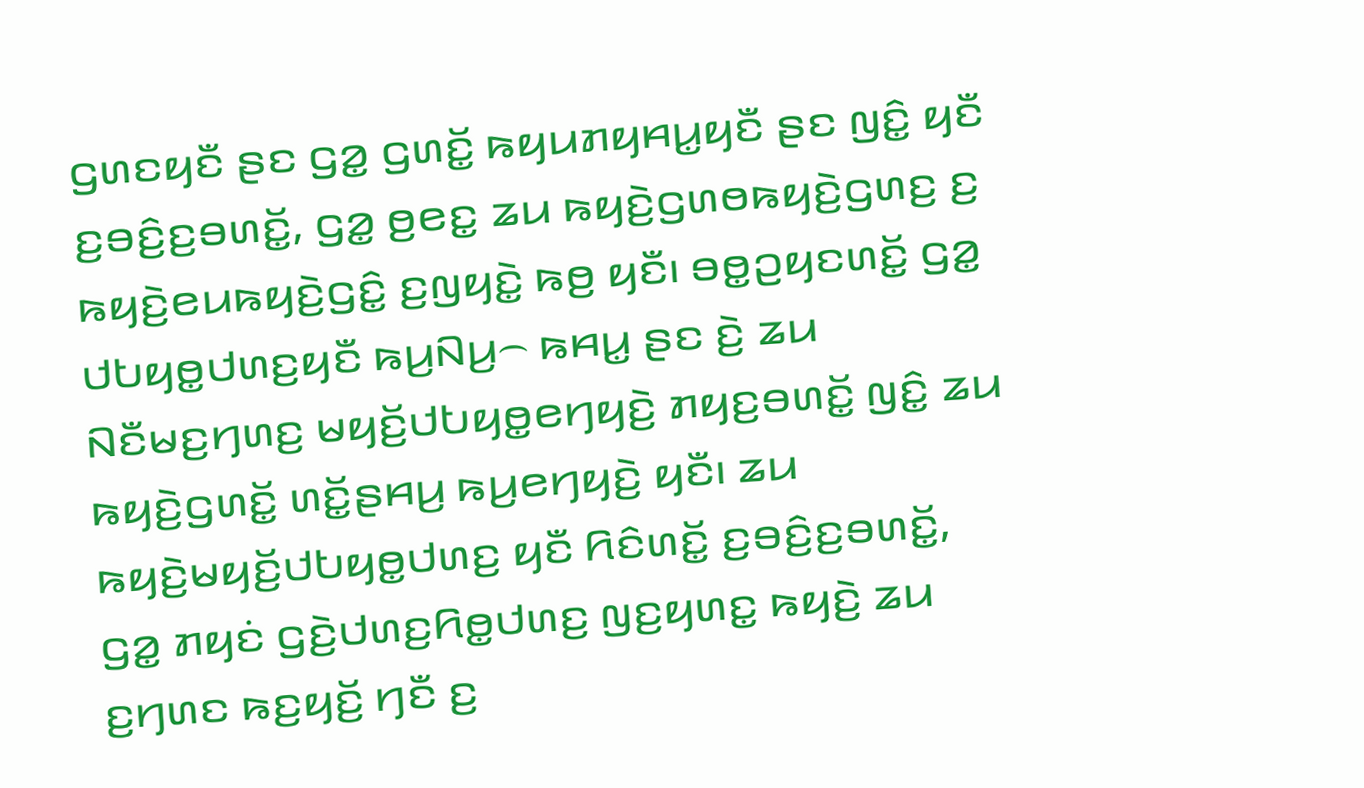ꤞꤛꤢꤟꤢꤪ ꤔꤢ ꤞꤤ꤭ ꤞꤛꤢꤩ꤭ ꤒꤟꤣꤊꤟꤌꤣ꤭ꤟꤢꤪ ꤔꤢ ꤜꤢꤨ꤭ ꤟꤢꤪ ꤢ꤬ꤋꤢꤨ꤬ꤢ꤬ꤋꤛꤢꤩ꤭, ꤞꤤ꤭ ꤥ꤬ꤕꤢ꤭ ꤘꤣ ꤒꤟꤢꤧ꤬ꤞꤛꤥꤒꤟꤢꤧ꤬ꤞꤛꤢ꤬ ꤢ꤬ ꤒꤟꤢꤧ꤬ꤕꤣꤒꤟꤢꤧ꤬ꤞꤢꤨ꤭ ꤢ꤬ꤜꤟꤢꤧ꤭ ꤒꤥ꤬ ꤟꤢꤪ꤯ ꤋꤥ꤭ꤑꤟꤢꤛꤢꤩ꤭ ꤞꤤ꤭ ꤓꤝꤟꤥ꤭ꤓꤛꤢ꤬ꤟꤢꤪ ꤒꤣ꤬ꤡꤣ꤬꤮ ꤒꤌꤣ꤭ ꤔꤢ ꤢꤧ꤬ ꤘꤣ ꤡꤢꤪꤗꤢ꤬ꤚꤛꤢ꤬ ꤗꤟꤢꤩ꤬ꤓꤝꤟꤥ꤭ꤕꤚꤟꤢꤧ꤬ ꤊꤟꤢ꤬ꤋꤛꤢꤩ꤭ ꤜꤢꤨ꤭ ꤘꤣ ꤒꤟꤢꤧ꤬ꤞꤛꤢꤩ꤭ ꤛꤢꤩ꤭ꤔꤌꤣ꤬ ꤒꤣ꤬ꤕꤚꤟꤢꤧ꤬ ꤟꤢꤪ꤯ ꤘꤣ ꤒꤟꤢꤧ꤬ꤗꤟꤢꤩ꤬ꤓꤝꤟꤥ꤭ꤓꤛꤢ꤬ ꤟꤢꤪ ꤖꤢꤨꤛꤢꤩ꤭ ꤢ꤬ꤋꤢꤨ꤬ꤢ꤬ꤋꤛꤢꤩ꤭, ꤞꤤ꤭ ꤊꤟꤢꤦ ꤞꤢꤧ꤬ꤓꤛꤢ꤬ꤖꤥ꤭ꤓꤛꤢ꤬ ꤜꤢ꤬ꤟꤛꤢ꤭ ꤒꤟꤢꤧ꤬ ꤘꤣ ꤢ꤬ꤚꤛꤢ ꤒꤢ꤬ꤟꤢꤩ꤬ ꤚꤢꤪ ꤢ꤬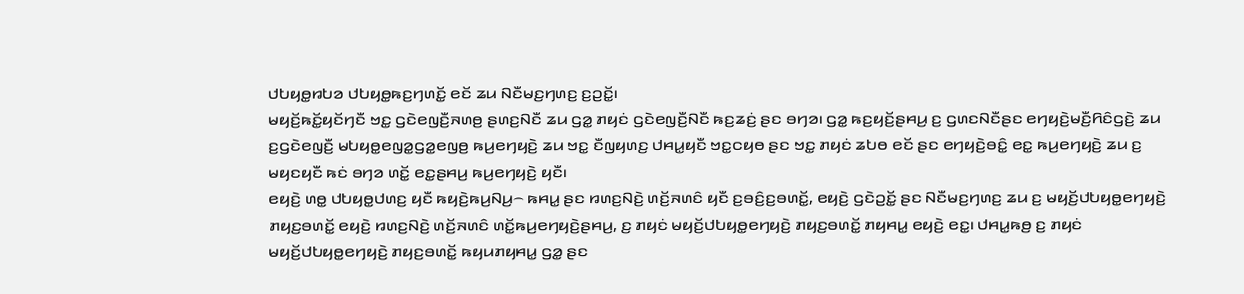ꤓꤝꤟꤥ꤭ꤙꤝꤤ ꤓꤝꤟꤥ꤭ꤒꤢ꤬ꤚꤛꤢꤩ꤭ ꤕꤢꤩ ꤘꤣ ꤡꤢꤪꤗꤢ꤬ꤚꤛꤢ꤬ ꤢ꤬ꤑꤢꤩ꤭꤯
ꤗꤟꤢꤩ꤬ꤒꤢꤩ꤭ꤟꤢꤩꤚꤢꤪ ꤠꤢ꤭ ꤞꤢꤧꤕꤜꤢꤪ꤬ꤏꤛꤥ꤬ ꤔꤛꤢ꤬ꤡꤢꤪ ꤘꤣ ꤞꤤ꤭ ꤊꤟꤢꤦ ꤞꤢꤧꤕꤜꤢꤪ꤬ꤡꤢꤪ ꤒꤢ꤬ꤘꤢꤦ꤬ ꤔꤢ ꤋꤚꤤ꤯ ꤞꤤ꤭ ꤒꤢ꤬ꤟꤢꤩ꤬ꤔꤌꤣ꤬ ꤢ꤬ ꤞꤛꤢꤡꤢꤪꤔꤢ ꤕꤚꤟꤢꤧ꤬ꤗꤢꤪ꤬ꤖꤢꤨꤞꤢꤧ꤬ ꤘꤣ ꤢ꤬ꤞꤢꤧꤕꤜꤢꤪ꤬ ꤗꤝꤟꤥ꤭ꤕꤜꤤ꤭ꤞꤤ꤭ꤕꤜꤥ꤬ ꤒꤣ꤬ꤕꤚꤟꤢꤧ꤬ ꤘꤣ ꤠꤢ꤭ ꤢꤪꤜꤟꤛꤢ꤬ ꤓꤌꤣ꤭ꤟꤢꤪ ꤠꤢ꤭ꤍꤟꤥ ꤔꤢ ꤠꤢ꤭ ꤊꤟꤢꤦ ꤘꤝꤥ ꤕꤢꤩ ꤔꤢ ꤕꤚꤟꤢꤧ꤬ꤋꤢꤨ꤭ ꤕꤢ꤭ ꤒꤣ꤬ꤕꤚꤟꤢꤧ꤬ ꤘꤣ ꤢ꤬ ꤗꤟꤢꤟꤢꤪ ꤒꤢꤦ ꤋꤚꤤ ꤛꤢꤩ꤭ ꤕꤢ꤭ꤔꤌꤣ꤬ ꤒꤣ꤬ꤕꤚꤟꤢꤧ꤬ ꤟꤢꤪ꤯
ꤕꤟꤢꤧ꤬ ꤛꤥ꤭ ꤓꤝꤟꤥ꤭ꤓꤛꤢ꤬ ꤟꤢꤪ ꤒꤟꤢꤧ꤬ꤒꤣ꤬ꤡꤣ꤬꤮ ꤒꤌꤣ꤭ ꤔꤢ ꤙꤛꤢ꤬ꤡꤢꤧ꤬ ꤛꤢꤩ꤬ꤏꤛꤢꤨ ꤟꤢꤪ ꤢ꤬ꤋꤢꤨ꤬ꤢ꤬ꤋꤛꤢꤩ꤭, ꤕꤟꤢꤧ꤬ ꤞꤢꤧꤑꤢꤩ꤭ ꤔꤢ ꤡꤢꤪꤗꤢ꤬ꤚꤛꤢ꤬ ꤘꤣ ꤢ꤬ ꤗꤟꤢꤩ꤬ꤓꤝꤟꤥ꤭ꤕꤚꤟꤢꤧ꤬ ꤊꤟꤢ꤬ꤋꤛꤢꤩ꤭ ꤕꤟꤢꤧ꤬ ꤙꤛꤢ꤬ꤡꤢꤧ꤬ ꤛꤢꤩ꤬ꤏꤛꤢꤨ ꤛꤢꤩ꤭ꤒꤣ꤬ꤕꤚꤟꤢꤧ꤬ꤔꤌꤣ꤬, ꤢ꤬ ꤊꤟꤢꤦ ꤗꤟꤢꤩ꤬ꤓꤝꤟꤥ꤭ꤕꤚꤟꤢꤧ꤬ ꤊꤟꤢ꤬ꤋꤛꤢꤩ꤭ ꤊꤟꤌꤣ꤭ ꤕꤟꤢꤧ꤬ ꤕꤢ꤭꤯ ꤓꤌꤣ꤭ꤒꤥ꤬ ꤢ꤬ ꤊꤟꤢꤦ ꤗꤟꤢꤩ꤬ꤓꤝꤟꤥ꤭ꤕꤚꤟꤢꤧ꤬ ꤊꤟꤢ꤬ꤋꤛꤢꤩ꤭ ꤒꤟꤣꤊꤟꤌꤣ꤭ ꤞꤤ꤭ ꤔꤢ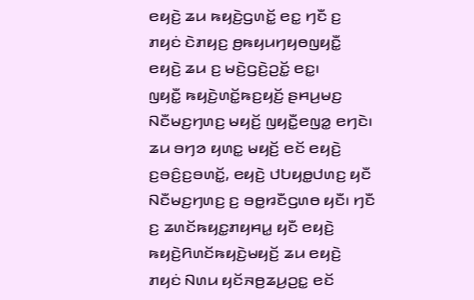ꤕꤟꤢꤧ꤬ ꤘꤣ ꤒꤟꤢꤧ꤬ꤞꤛꤢꤩ꤭ ꤕꤢ꤭ ꤚꤢꤪ ꤢ꤬ ꤊꤟꤢꤦ ꤢꤧꤊꤟꤢ꤬ ꤥ꤬ꤒꤟꤣꤚꤟꤥꤜꤟꤢꤪ꤭ ꤕꤟꤢꤧ꤬ ꤘꤣ ꤢ꤬ ꤗꤢꤧ꤬ꤞꤢꤧ꤬ꤑꤢꤩ꤭ ꤕꤢ꤭꤯
ꤜꤟꤢꤪ꤭ ꤒꤟꤢꤧ꤬ꤛꤢꤩ꤭ꤒꤢ꤬ꤟꤢꤩ꤬ ꤔꤌꤣ꤬ꤗꤢ꤬ ꤡꤢꤪꤗꤢ꤬ꤚꤛꤢ꤬ ꤗꤟꤢꤩ꤬ ꤜꤟꤢꤪ꤭ꤕꤜꤤ꤭ ꤕꤚꤢꤧ꤯ ꤘꤣ ꤋꤚꤤ ꤟꤛꤢ꤭ ꤗꤟꤢꤩ꤬ ꤕꤢꤩ ꤕꤟꤢꤧ꤬ ꤢ꤬ꤋꤢꤨ꤬ꤢ꤬ꤋꤛꤢꤩ꤭, ꤕꤟꤢꤧ꤬ ꤓꤝꤟꤥ꤭ꤓꤛꤢ꤬ ꤟꤢꤪ ꤡꤢꤪꤗꤢ꤬ꤚꤛꤢ꤬ ꤢ꤬ ꤋꤥ꤭ꤙꤢꤪꤞꤛꤥ ꤟꤢꤪ꤯ ꤚꤢꤪ ꤢ꤬ ꤘꤛꤢꤩꤒꤟꤢ꤭ꤊꤟꤌꤣ꤭ ꤟꤢꤪ ꤕꤟꤢꤧ꤬ ꤒꤟꤢꤧ꤬ꤖꤛꤢꤩꤒꤟꤢꤧ꤬ꤗꤟꤢꤩ꤬ ꤘꤣ ꤕꤟꤢꤧ꤬ ꤊꤟꤢꤦ ꤡꤛꤣ ꤟꤢꤩꤏꤥ꤬ꤘꤣ꤬ꤑꤢ꤭ ꤕꤢꤩ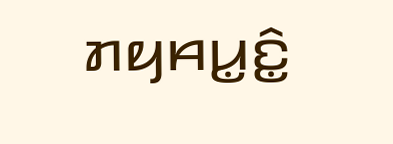ꤊꤟꤌꤣ꤭ꤢꤨ꤭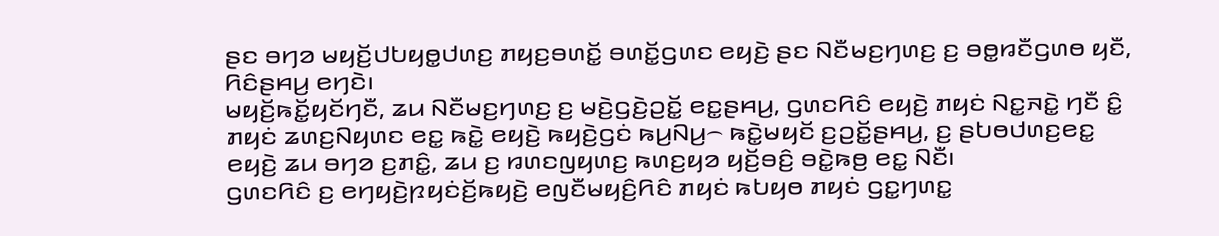ꤔꤢ ꤋꤚꤤ ꤗꤟꤢꤩ꤬ꤓꤝꤟꤥ꤭ꤓꤛꤢ꤬ ꤊꤟꤢ꤬ꤋꤛꤢꤩ꤭ ꤋꤛꤢꤩ꤭ꤞꤛꤢ ꤕꤟꤢꤧ꤬ ꤔꤢ ꤡꤢꤪꤗꤢ꤬ꤚꤛꤢ꤬ ꤢ꤬ ꤋꤥ꤭ꤙꤢꤪꤞꤛꤥ ꤟꤢꤪ, ꤖꤢꤨꤔꤌꤣ꤬ ꤕꤚꤢꤧ꤯
ꤗꤟꤢꤩ꤬ꤒꤢꤩ꤭ꤟꤢꤩꤚꤢꤪ, ꤘꤣ ꤡꤢꤪꤗꤢ꤬ꤚꤛꤢ꤬ ꤢ꤬ ꤗꤢꤧ꤬ꤞꤢꤧ꤬ꤑꤢꤩ꤭ ꤕꤢ꤭ꤔꤌꤣ꤬, ꤞꤛꤢꤖꤢꤨ ꤕꤟꤢꤧ꤬ ꤊꤟꤢꤦ ꤡꤢ꤭ꤏꤢꤧ꤭ ꤚꤢꤪ ꤢꤨ꤭ ꤊꤟꤢꤦ ꤘꤛꤢ꤬ꤡꤟꤛꤢ ꤕꤢ꤭ ꤒꤢꤧ꤭ ꤕꤟꤢꤧ꤬ ꤒꤟꤢꤧ꤬ꤞꤢꤦ ꤒꤣ꤬ꤡꤣ꤬꤮ ꤒꤢꤧ꤭ꤗꤟꤢꤩ ꤢ꤬ꤑꤢꤩ꤭ꤔꤌꤣ꤬, ꤢ꤬ ꤔꤝꤥꤓꤛꤢ꤬ꤕꤢ꤭ ꤕꤟꤢꤧ꤬ ꤘꤣ ꤋꤚꤤ ꤢ꤬ꤊꤢꤨ꤭, ꤘꤣ ꤢ꤬ ꤙꤛꤢꤜꤟꤛꤢ꤬ ꤒꤛꤢ꤬ꤟꤤ ꤟꤢꤩ꤬ꤋꤢꤨ꤬ ꤋꤢꤧ꤭ꤒꤥ꤬ ꤕꤢ꤭ ꤡꤢꤪ꤯
ꤞꤛꤢꤖꤢꤨ ꤢ꤬ ꤕꤚꤟꤢꤧ꤬ꤐꤟꤢꤦꤢꤩ꤬ꤒꤟꤢꤧ꤬ ꤕꤜꤢꤪꤗꤟꤢꤨ꤬ꤖꤢꤨ ꤊꤟꤢꤦ ꤒꤝꤟꤥ ꤊꤟꤢꤦ ꤞꤢ꤭ꤚꤛꤢ꤭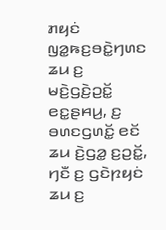ꤊꤟꤢꤦ ꤜꤤ꤭ꤒꤢ꤬ꤋꤢꤧ꤭ꤚꤛꤢ ꤘꤣ ꤢ꤬ ꤗꤢꤧ꤬ꤞꤢꤧ꤬ꤑꤢꤩ꤭ ꤕꤢ꤭ꤔꤌꤣ꤬, ꤢ꤬ ꤋꤛꤢꤞꤛꤢꤩ꤭ ꤕꤢꤩ ꤘꤣ ꤢꤧ꤬ꤞꤤ꤭ ꤢ꤬ꤑꤢꤩ꤭, ꤚꤢꤪ ꤢ꤬ ꤞꤢꤧꤐꤟꤢꤦ ꤘꤣ ꤢ꤬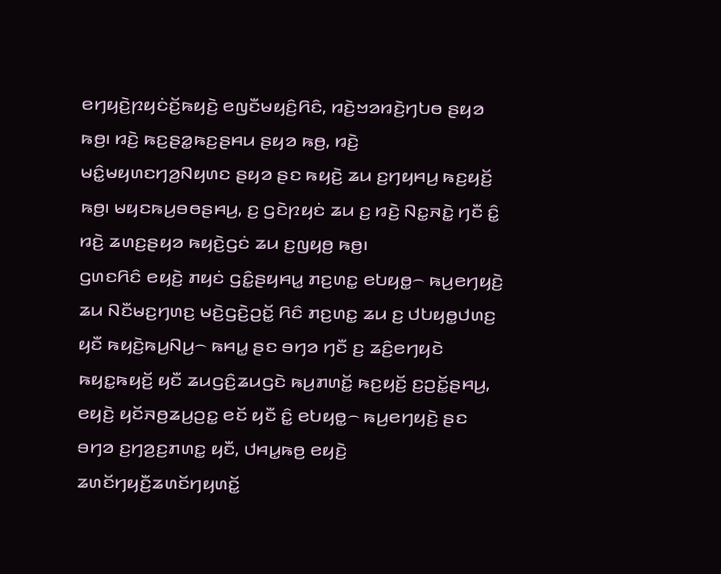ꤕꤚꤟꤢꤧ꤬ꤐꤟꤢꤦꤢꤩ꤬ꤒꤟꤢꤧ꤬ ꤕꤜꤢꤪꤗꤟꤢꤨ꤬ꤖꤢꤨ, ꤙꤢꤧ꤬ꤠꤤꤙꤢꤧ꤬ꤚꤝꤥ ꤔꤟꤤ ꤒꤥ꤬꤯ ꤙꤢꤧ꤬ ꤒꤢ꤬ꤔꤤ꤭ꤒꤢ꤬ꤔꤌꤣ ꤔꤟꤤ ꤒꤥ꤬, ꤙꤢꤧ꤬ ꤗꤢꤨ꤭ꤗꤟꤛꤢꤚꤤ꤬ꤡꤟꤛꤢ ꤔꤟꤤ ꤔꤢ ꤒꤟꤢꤧ꤬ ꤘꤣ ꤢ꤬ꤚꤟꤌꤣ꤬ ꤒꤢ꤬ꤟꤢꤩ꤬ ꤒꤥ꤬꤯ ꤗꤟꤢꤒꤣ꤬ꤋꤥꤔꤌꤣ꤬, ꤢ꤬ ꤞꤢꤧꤐꤟꤢꤦ ꤘꤣ ꤢ꤬ ꤙꤢꤧ꤬ ꤡꤢ꤭ꤏꤢꤧ꤭ ꤚꤢꤪ ꤢꤨ꤭ ꤙꤢꤧ꤬ ꤘꤛꤢ꤬ꤔꤟꤤ ꤒꤟꤢꤧ꤬ꤞꤢꤦ ꤘꤣ ꤢ꤬ꤜꤟꤥ꤬ ꤒꤥ꤬꤯
ꤞꤛꤢꤖꤢꤨ ꤕꤟꤢꤧ꤬ ꤊꤟꤢꤦ ꤞꤢꤨ꤭ꤔꤟꤌꤣ꤭ ꤊꤢ꤬ꤛꤢ꤭ ꤕꤝꤟꤥ꤭꤮ ꤒꤣ꤬ꤕꤚꤟꤢꤧ꤬ ꤘꤣ ꤡꤢꤪꤗꤢ꤬ꤚꤛꤢ꤬ ꤗꤢꤧ꤬ꤞꤢꤧ꤬ꤑꤢꤩ꤭ ꤖꤢꤨ ꤊꤢ꤬ꤛꤢ꤭ ꤘꤣ ꤢ꤬ ꤓꤝꤟꤥ꤭ꤓꤛꤢ꤬ ꤟꤢꤪ ꤒꤟꤢꤧ꤬ꤒꤣ꤬ꤡꤣ꤬꤮ ꤒꤌꤣ꤭ ꤔꤢ ꤋꤚꤤ ꤚꤢꤪ ꤢ꤬ ꤘꤢꤨ꤬ꤕꤚꤟꤢꤧ ꤒꤟꤢ꤭ꤒꤟꤢꤩ꤬ ꤟꤢꤪ ꤘꤣꤞꤢꤨ꤬ꤘꤣꤞꤢꤧ ꤒꤣ꤬ꤊꤛꤢꤩ꤭ ꤒꤢ꤬ꤟꤢꤩ꤬ ꤢ꤬ꤑꤢꤩ꤭ꤔꤌꤣ꤬, ꤕꤟꤢꤧ꤬ ꤟꤢꤩꤏꤥ꤬ꤘꤣ꤬ꤑꤢ꤭ ꤕꤢꤩ ꤟꤢꤪ ꤢꤨ꤭ ꤕꤝꤟꤥ꤭꤮ ꤒꤣ꤬ꤕꤚꤟꤢꤧ꤬ ꤔꤢ ꤋꤚꤤ ꤢ꤬ꤚꤤ꤬ꤢ꤬ꤊꤛꤢ꤭ ꤟꤢꤪ, ꤓꤌꤣ꤭ꤒꤥ꤬ ꤕꤟꤢꤧ꤬ ꤘꤛꤢꤩꤚꤟꤢꤪ꤬ꤘꤛꤢꤩꤚꤟꤛꤢꤩ꤭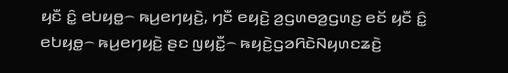ꤟꤢꤪ ꤢꤨ꤭ ꤕꤝꤟꤥ꤭꤮ ꤒꤣ꤬ꤕꤚꤟꤢꤧ꤬, ꤚꤢꤪ ꤕꤟꤢꤧ꤬ ꤤ꤬ꤞꤛꤥꤤ꤬ꤞꤛꤢ꤬ ꤕꤢꤩ ꤟꤢꤪ ꤢꤨ꤭ ꤕꤝꤟꤥ꤭꤮ ꤒꤣ꤬ꤕꤚꤟꤢꤧ꤬ ꤔꤢ ꤜꤟꤢꤪ꤭꤮ ꤒꤟꤢꤧ꤬ꤞꤤꤖꤢꤧꤡꤟꤛꤢꤘꤢꤧ꤬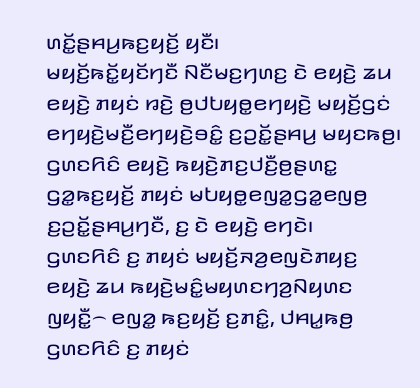ꤛꤢꤩ꤭ꤔꤌꤣ꤬ꤒꤢ꤬ꤟꤢꤩ꤬ ꤟꤢꤪ꤯
ꤗꤟꤢꤩ꤬ꤒꤢꤩ꤭ꤟꤢꤩꤚꤢꤪ ꤡꤢꤪꤗꤢ꤬ꤚꤛꤢ꤬ ꤢꤧ ꤕꤟꤢꤧ꤬ ꤘꤣ ꤕꤟꤢꤧ꤬ ꤊꤟꤢꤦ ꤙꤢꤧ꤬ ꤥ꤬ꤓꤝꤟꤥ꤭ꤕꤚꤟꤢꤧ꤬ ꤗꤟꤢꤩ꤬ꤞꤢꤦ ꤕꤚꤟꤢꤧ꤬ꤗꤢꤪ꤬ꤕꤚꤟꤢꤧ꤬ꤋꤢꤨ꤭ ꤢ꤬ꤑꤢꤩ꤭ꤔꤌꤣ꤬ ꤗꤟꤢꤒꤥ꤬꤯ ꤞꤛꤢꤖꤢꤨ ꤕꤟꤢꤧ꤬ ꤒꤟꤢꤧ꤬ꤊꤢ꤬ꤓꤢꤪ꤬ꤥ꤬ꤔꤛꤢ꤭ ꤞꤤ꤭ꤒꤢ꤬ꤟꤢꤩ꤬ ꤊꤟꤢꤦ ꤗꤝꤟꤥ꤭ꤕꤜꤤ꤭ꤞꤤ꤭ꤕꤜꤥ꤬ ꤢ꤬ꤑꤢꤩ꤭ꤔꤌꤣ꤬ꤚꤢꤪ, ꤢ꤬ ꤢꤧ ꤕꤟꤢꤧ꤬ ꤕꤚꤢꤧ꤯
ꤞꤛꤢꤖꤢꤨ ꤢ꤬ ꤊꤟꤢꤦ ꤗꤟꤢꤩ꤬ꤏꤤ꤬ꤕꤜꤢꤧꤊꤟꤢ꤬ ꤕꤟꤢꤧ꤬ ꤘꤣ ꤒꤟꤢꤧ꤬ꤗꤢꤨ꤭ꤗꤟꤛꤢꤚꤤ꤬ꤡꤟꤛꤢ ꤜꤟꤢꤪ꤭꤮ ꤕꤜꤤ꤭ ꤒꤢ꤬ꤟꤢꤩ꤬ ꤢ꤬ꤊꤢꤨ꤭, ꤓꤌꤣ꤭ꤒꤥ꤬ ꤞꤛꤢꤖꤢꤨ ꤢ꤬ ꤊꤟꤢꤦ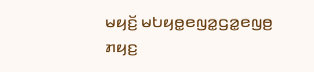ꤗꤟꤢꤩ꤬ ꤗꤝꤟꤥ꤭ꤕꤜꤤ꤭ꤞꤤ꤭ꤕꤜꤥ꤬ ꤊꤟꤢ꤬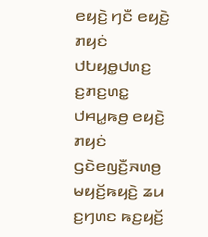ꤕꤟꤢꤧ꤬ ꤚꤢꤪ ꤕꤟꤢꤧ꤬ ꤊꤟꤢꤦ ꤓꤝꤟꤥ꤭ꤓꤛꤢ꤬ ꤢ꤬ꤊꤢ꤬ꤛꤢ꤭ ꤓꤌꤣ꤭ꤒꤥ꤬ ꤕꤟꤢꤧ꤬ ꤊꤟꤢꤦ ꤞꤢꤧꤕꤜꤢꤪ꤬ꤏꤛꤥ꤬ ꤗꤟꤢꤩ꤬ꤒꤟꤢꤧ꤬ ꤘꤣ ꤢ꤬ꤚꤛꤢ ꤒꤢ꤬ꤟꤢꤩ꤬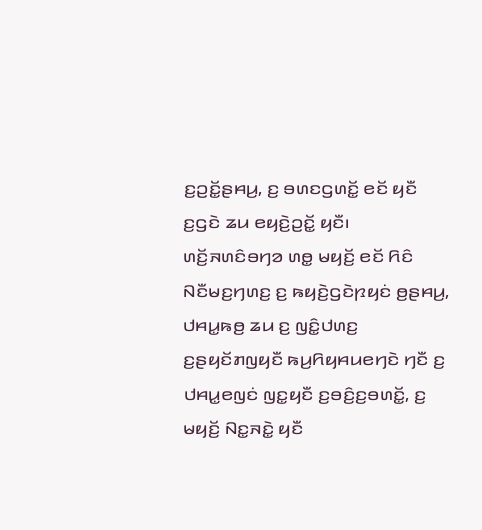ꤢ꤬ꤑꤢꤩ꤭ꤔꤌꤣ꤬, ꤢ꤬ ꤋꤛꤢꤞꤛꤢꤩ꤭ ꤕꤢꤩ ꤟꤢꤪ ꤢ꤬ꤞꤢꤧ ꤘꤣ ꤕꤟꤢꤧ꤬ꤑꤢꤩ꤭ ꤟꤢꤪ꤯
ꤛꤢꤩ꤬ꤏꤛꤢꤨꤋꤚꤤ ꤛꤥ꤭ ꤗꤟꤢꤩ꤬ ꤕꤢꤩ ꤖꤢꤨ ꤡꤢꤪꤗꤢ꤬ꤚꤛꤢ꤬ ꤢ꤬ ꤒꤟꤢꤧ꤬ꤞꤢꤧꤐꤟꤢꤦ ꤥ꤬ꤔꤌꤣ꤬, ꤓꤌꤣ꤭ꤒꤥ꤬ ꤘꤣ ꤢ꤬ ꤜꤢꤨ꤭ꤓꤛꤢ꤬ ꤢ꤬ꤔꤟꤢꤩꤊꤜꤟꤢꤪ ꤒꤣ꤬ꤖꤟꤌꤣꤕꤚꤢꤧ ꤚꤢꤪ ꤢ꤬ ꤓꤌꤣ꤭ꤕꤜꤢꤦ ꤜꤢ꤭ꤟꤢꤪ ꤢ꤬ꤋꤢꤨ꤬ꤢ꤬ꤋꤛꤢꤩ꤭, ꤢ꤬ ꤗꤟꤢꤩ꤬ ꤡꤢ꤭ꤏꤢꤧ꤭ ꤟꤢꤪ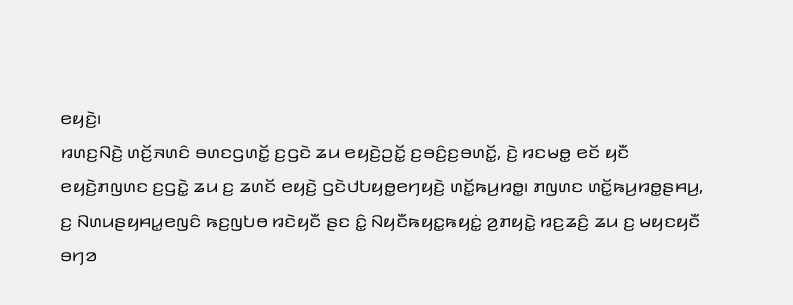ꤕꤟꤢꤧ꤬꤯
ꤙꤛꤢ꤬ꤡꤢꤧ꤬ ꤛꤢꤩ꤬ꤏꤛꤢꤨ ꤋꤛꤢꤞꤛꤢꤩ꤭ ꤢ꤬ꤞꤢꤧ ꤘꤣ ꤕꤟꤢꤧ꤬ꤑꤢꤩ꤭ ꤢ꤬ꤋꤢꤨ꤬ꤢ꤬ꤋꤛꤢꤩ꤭, ꤢꤧ꤬ ꤙꤢꤗꤥ꤭ ꤕꤢꤩ ꤟꤢꤪ ꤕꤟꤢꤧ꤬ꤊꤜꤛꤢ ꤢ꤬ꤞꤢꤧ꤭ ꤘꤣ ꤢ꤬ ꤘꤛꤢꤩ ꤕꤟꤢꤧ꤬ ꤞꤢꤧꤓꤝꤟꤥ꤭ꤕꤚꤟꤢꤧ꤬ ꤛꤢꤩ꤭ꤒꤣ꤬ꤙꤥ꤭꤯ ꤊꤜꤛꤢ ꤛꤢꤩ꤭ꤒꤣ꤬ꤙꤥ꤭ꤔꤌꤣ꤬, ꤢ꤬ ꤡꤛꤣꤔꤟꤌꤣ꤭ꤕꤜꤢꤨ ꤒꤢ꤬ꤜꤝꤥ ꤙꤢꤧꤟꤢꤪ ꤔꤢ ꤢꤨ꤭ ꤡꤟꤢꤪꤒꤟꤢ꤭ꤒꤟꤢꤦ꤭ ꤤ꤬ꤊꤟꤢꤧ꤭ ꤙꤢ꤬ꤘꤢꤨ꤬ ꤘꤣ ꤢ꤬ ꤗꤟꤢꤟꤢꤪ ꤋꤚꤤ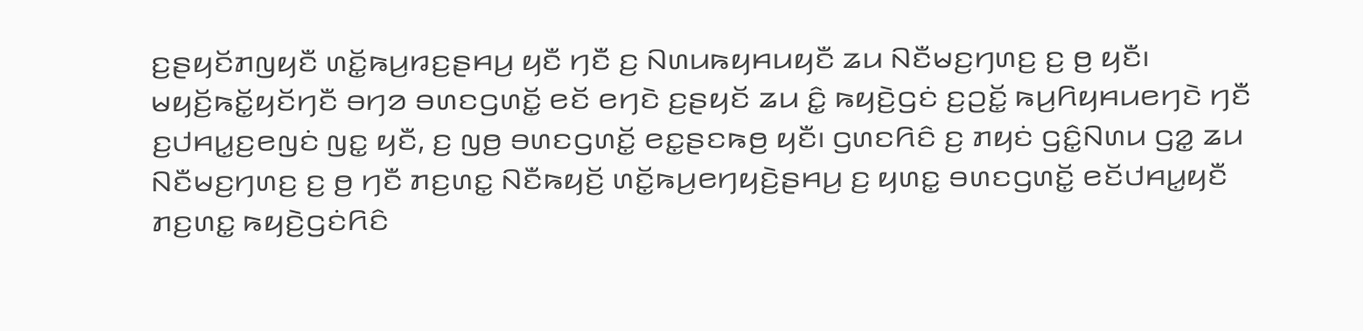ꤢ꤬ꤔꤟꤢꤩꤊꤜꤟꤢꤪ ꤛꤢꤩ꤭ꤒꤣ꤬ꤙꤢ꤬ꤔꤌꤣ꤬ ꤟꤢꤪ ꤚꤢꤪ ꤢ꤬ ꤡꤛꤣꤒꤟꤌꤣꤟꤢꤪ ꤘꤣ ꤡꤢꤪꤗꤢ꤬ꤚꤛꤢ꤬ ꤢ꤬ ꤥ꤬ ꤟꤢꤪ꤯
ꤗꤟꤢꤩ꤬ꤒꤢꤩ꤭ꤟꤢꤩꤚꤢꤪ ꤋꤚꤤ ꤋꤛꤢꤞꤛꤢꤩ꤭ ꤕꤢꤩ ꤕꤚꤢꤧ ꤢ꤬ꤔꤟꤢꤩ ꤘꤣ ꤢꤨ꤭ ꤒꤟꤢꤧ꤬ꤞꤢꤦ ꤢ꤬ꤑꤢꤩ꤭ ꤒꤣ꤬ꤖꤟꤌꤣꤕꤚꤢꤧ ꤚꤢꤪ ꤢ꤬ꤓꤌꤣ꤭ꤢ꤬ꤕꤜꤢꤦ ꤜꤢ꤭ ꤟꤢꤪ, ꤢ꤬ ꤜꤥ꤬ ꤋꤛꤢꤞꤛꤢꤩ꤭ ꤕꤢ꤭ꤔꤢꤒꤥ꤬ ꤟꤢꤪ꤯ ꤞꤛꤢꤖꤢꤨ ꤢ꤬ ꤊꤟꤢꤦ ꤞꤢꤨ꤭ꤡꤛꤣ ꤞꤤ꤭ ꤘꤣ ꤡꤢꤪꤗꤢ꤬ꤚꤛꤢ꤬ ꤢ꤬ ꤥ꤬ ꤚꤢꤪ ꤊꤢ꤬ꤛꤢ꤭ ꤡꤢꤪꤒꤟꤢꤩ꤬ ꤛꤢꤩ꤭ꤒꤣ꤬ꤕꤚꤟꤢꤧ꤬ꤔꤌꤣ꤬ ꤢ꤬ ꤟꤛꤢ꤭ ꤋꤛꤢꤞꤛꤢꤩ꤭ ꤕꤢꤩꤓꤌꤣ꤭ꤟꤢꤪ ꤊꤢ꤬ꤛꤢ꤭ ꤒꤟꤢꤧ꤬ꤞꤢꤦꤖꤢꤨ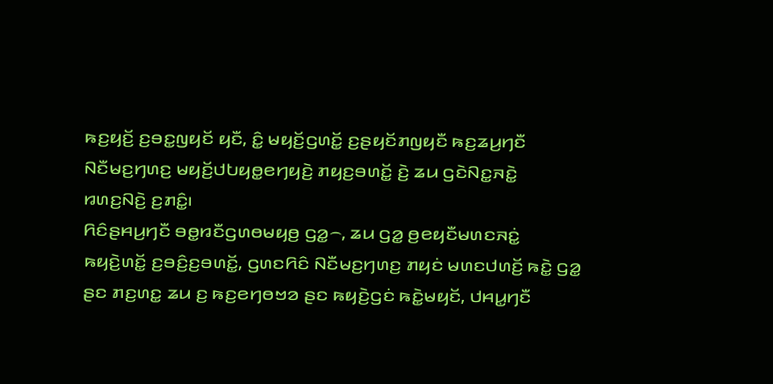ꤒꤢ꤬ꤟꤢꤩ꤬ ꤢ꤬ꤋꤢ꤭ꤜꤟꤢꤩ ꤟꤢꤪ, ꤢꤨ꤭ ꤗꤟꤢꤩ꤬ꤞꤛꤢꤩ꤭ ꤢ꤬ꤔꤟꤢꤩꤊꤜꤟꤢꤪ ꤒꤢ꤬ꤘꤣ꤬ꤚꤢꤪ ꤡꤢꤪꤗꤢ꤬ꤚꤛꤢ꤬ ꤗꤟꤢꤩ꤬ꤓꤝꤟꤥ꤭ꤕꤚꤟꤢꤧ꤬ ꤊꤟꤢ꤬ꤋꤛꤢꤩ꤭ ꤢꤧ꤬ ꤘꤣ ꤞꤢꤧꤡꤢ꤭ꤏꤢꤧ꤭ ꤙꤛꤢ꤬ꤡꤢꤧ꤬ ꤢ꤬ꤊꤢꤨ꤭꤯
ꤖꤢꤨꤔꤌꤣ꤬ꤚꤢꤪ ꤋꤥ꤭ꤙꤢꤪꤞꤛꤥꤗꤟꤥ꤬ ꤞꤤ꤭꤮, ꤘꤣ ꤞꤤ꤭ ꤥ꤬ꤕꤟꤢꤪꤗꤛꤢꤏꤢꤦ꤭ ꤒꤟꤢꤧ꤬ꤛꤢꤩ꤭ ꤢ꤬ꤋꤢꤨ꤬ꤢ꤬ꤋꤛꤢꤩ꤭, ꤞꤛꤢꤖꤢꤨ ꤡꤢꤪꤗꤢ꤬ꤚꤛꤢ꤬ ꤊꤟꤢꤦ ꤗꤛꤢꤓꤛꤢꤩ꤬ ꤒꤢꤧ꤭ ꤞꤤ꤭ ꤔꤢ ꤊꤢ꤬ꤛꤢ꤭ ꤘꤣ ꤢ꤬ ꤒꤢ꤬ꤕꤚꤥꤠꤤ ꤔꤢ ꤒꤟꤢꤧ꤬ꤞꤢꤦ ꤒꤢꤧ꤭ꤗꤟꤢꤩ, ꤓꤌꤣ꤭ꤚꤢꤪ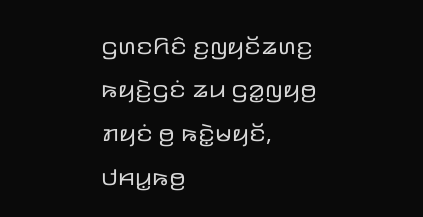ꤞꤛꤢꤖꤢꤨ ꤢ꤬ꤜꤟꤢꤩꤘꤛꤢ꤬ ꤒꤟꤢꤧ꤬ꤞꤢꤦ ꤘꤣ ꤞꤤ꤭ꤜꤟꤥ꤬ ꤊꤟꤢꤦ ꤥ꤬ ꤒꤢꤧ꤭ꤗꤟꤢꤩ, ꤓꤌꤣ꤭ꤒꤥ꤬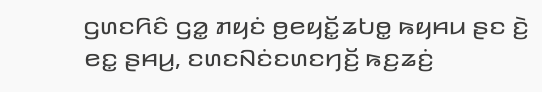ꤞꤛꤢꤖꤢꤨ ꤞꤤ꤭ ꤊꤟꤢꤦ ꤥ꤬ꤕꤟꤢꤩ꤭ꤘꤝꤥ꤭ ꤒꤟꤌꤣ ꤔꤢ ꤢꤧ꤬ ꤕꤢ꤭ ꤔꤌꤣ꤬, ꤢꤛꤢꤡꤢꤦꤢꤛꤢꤚꤢꤩ꤬ ꤒꤢ꤬ꤘꤢꤦ꤬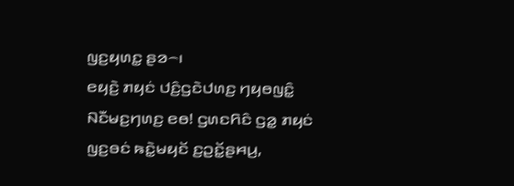ꤜꤢ꤬ꤟꤛꤢ꤭ ꤔꤤ꤮꤯
ꤕꤟꤢꤧ꤬ ꤊꤟꤢꤦ ꤓꤢꤨ꤬ꤞꤢꤧꤓꤛꤢ꤬ ꤚꤟꤥꤜꤢꤨ꤭ ꤡꤢꤪꤗꤢ꤬ꤚꤛꤢ꤬ ꤕꤥ! ꤞꤛꤢꤖꤢꤨ ꤞꤤ꤭ ꤊꤟꤢꤦ ꤜꤢ꤬ꤋꤢꤦ ꤒꤢꤧ꤭ꤗꤟꤢꤩ ꤢ꤬ꤑꤢꤩ꤭ꤔꤌꤣ꤬,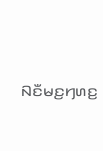ꤡꤢꤪꤗꤢ꤬ꤚꤛꤢ꤬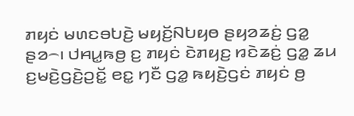ꤊꤟꤢꤦ ꤗꤛꤢꤋꤝꤢꤧ꤬ ꤗꤟꤢꤩ꤬ꤡꤝꤟꤥ ꤔꤟꤤꤘꤢꤦ꤬ ꤞꤤ꤭ ꤔꤤ꤮꤯ ꤓꤌꤣ꤭ꤒꤥ꤬ ꤢ꤬ ꤊꤟꤢꤦ ꤢꤧꤊꤟꤢ꤬ ꤙꤢꤧꤘꤢꤦ꤬ ꤞꤤ꤭ ꤘꤣ ꤢ꤬ꤗꤢꤧ꤬ꤞꤢꤧ꤬ꤑꤢꤩ꤭ ꤕꤢ꤭ ꤚꤢꤪ ꤞꤤ꤭ ꤒꤟꤢꤧ꤬ꤞꤢꤦ ꤊꤟꤢꤦ ꤥ꤬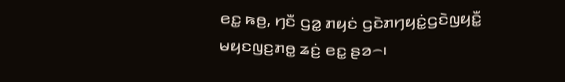ꤕꤢ꤭ ꤒꤥ꤬, ꤚꤢꤪ ꤞꤤ꤭ ꤊꤟꤢꤦ ꤞꤢꤧꤊꤚꤟꤢꤦ꤭ꤞꤢꤧꤜꤟꤢꤪ꤭ ꤗꤟꤢꤜꤢ꤬ꤊꤥ꤭ ꤘꤢꤦ꤬ ꤕꤢ꤭ ꤔꤤ꤮꤯